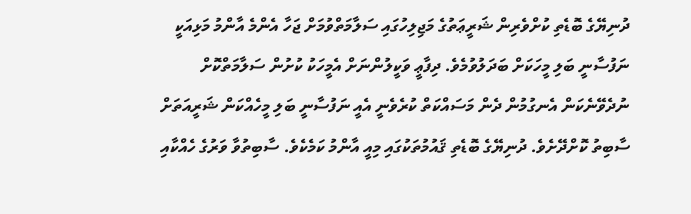ދުނިޔޭގެ ބޮޑެތި ކުށްވެރިން ޝަރީޢަތުގެ މަޖިލިހުގައި ސަލާމަތްވުމަށް ޖަހާ އެންމެ އާންމު މަޅިއަކީ ނަފުސާނީ ބަލި މީހަކަށް ބަދަލުވުމެވެ. ދިފާޢީ ވަކީލުންނަށް އެމީހަކު ކުށުން ސަލާމަތްކޮށް ނުދެވޭނެކަން އެނގުމުން ދެން މަސައްކަތް ކުރެވެނީ އެއީ ނަފުސާނީ ބަލި މީހެއްކަން ޝަރީއަތަށް ސާބިތު ކޮށްދޭށެވެ. ދުނިޔޭގެ ބޮޑެތި ޤައުމުތަކުގައި މިއީ އާންމު ކަމެކެވެ. ސާބިތުވާ ވަރުގެ ހެއްކާއި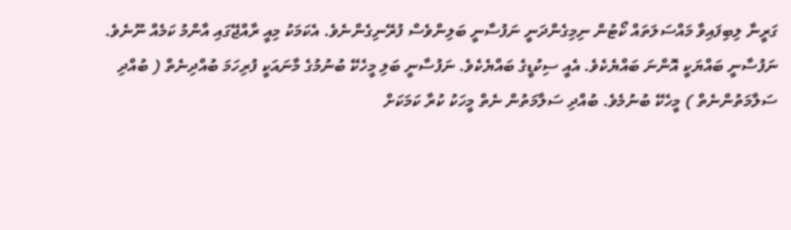ގަރީނާ ލިބިފައިވާ މައްސަލަތައް ކޯޓުން ނިމިގެންދަނީ ނަފުސާނީ ބަލިންވެސް ފުރޭނިގެންނެވެ. އެކަމަކު މިއީ ރާއްޖޭގައި އާންމު ކަމެއް ނޫނެވެ.
ނަފުސާނީ ބައްޔަކީ އޮންނަ ބައްޔެކެވެ. އެއީ ސިކުޑީގެ ބައްޔެކެވެ. ނަފުސާނީ ބަލި މީހެކޭ ބުނުމުގެ މާނައަކީ ފުރިހަމަ ބުއްދިނެތް ( ބުއްދި ސަލާމަތުންނެތް ) މީހެކޭ ބުނުމެވެ. ބުއްދި ސަލާމަތުން ނެތް މީހަކު ކުރާ ކަމަކަށް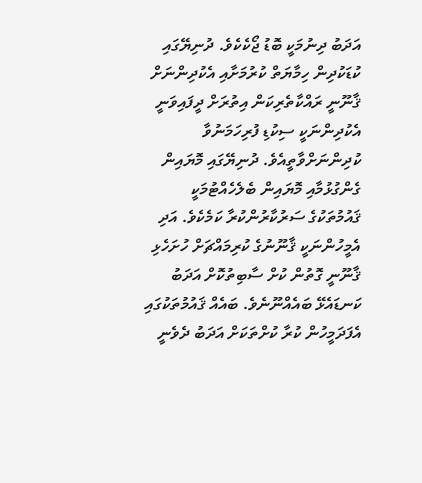އަދަބު ދިނުމަކީ ބޮޑު ޖޯކެކެވެ. ދުނިޔޭގައި ކުޑަކުދިން ހިމާޔަތް ކުރުމަށާއި އެކުދިންނަށް ޤާނޫނީ ރައްކާތެރިކަން އިތުރަށް ދީފައިވަނީ އެކުދިންނަކީ ސިކުޑި ފުރިހަމަނުވާ ކުދިންނަށްވާތީއެވެ. ދުނިޔޭގައި މޮޔައިން ގެންގުޅުމާއި މޮޔައިން ބެލެހެއްޓުމަކީ ޤައުމުތަކުގެ ސަރުކާރުންކުރާ ކަމެކެވެ. އަދި އެމީހުންނަކީ ޤާނޫނުގެ ކުރިމައްޗަށް ހުށަހެޅި ޤާނޫނީ ގޮތުން ކުށް ސާބިތުކޮށް އަދަބު ކަނޑައެޅޭ ބައެއްނޫނެވެ. ބައެއް ޤައުމުތަކުގައި އެފަދަމީހުން ކުރާ ކުށްތަކަށް އަދަބު ދެވެނީ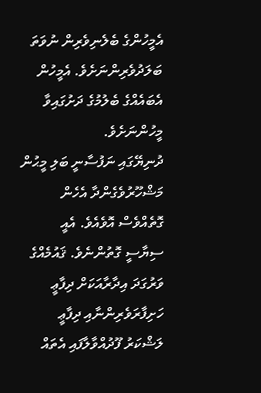އެމީހުންގެ ބެލެނިވެރިން ނުވަތަ ބަލަދުވެރިންނަށެވެ. އެމީހުން އެބައެއްގެ ބެލުމުގެ ދަށުގައިވާ މީހުންނަށެވެ.
ދުނިޔޭގައި ނަފުސާނީ ބަލި މީޙުން މަޝްހޫރުވެގެންދާ އެހެން ގޮތެއްވެސް އޮވެއެވެ. އެއީ ސިޔާސީ ގޮތުންނެވެ. ޤައުމެއްގެ ވަރުގަދަ އިދާރާއަކަށް ދިފާޢީ ހަށިފާރަވެރިންނާއި ދިފާޢީ ލަޝްކަރު ފޫދުއްވާލާފައި އެތައް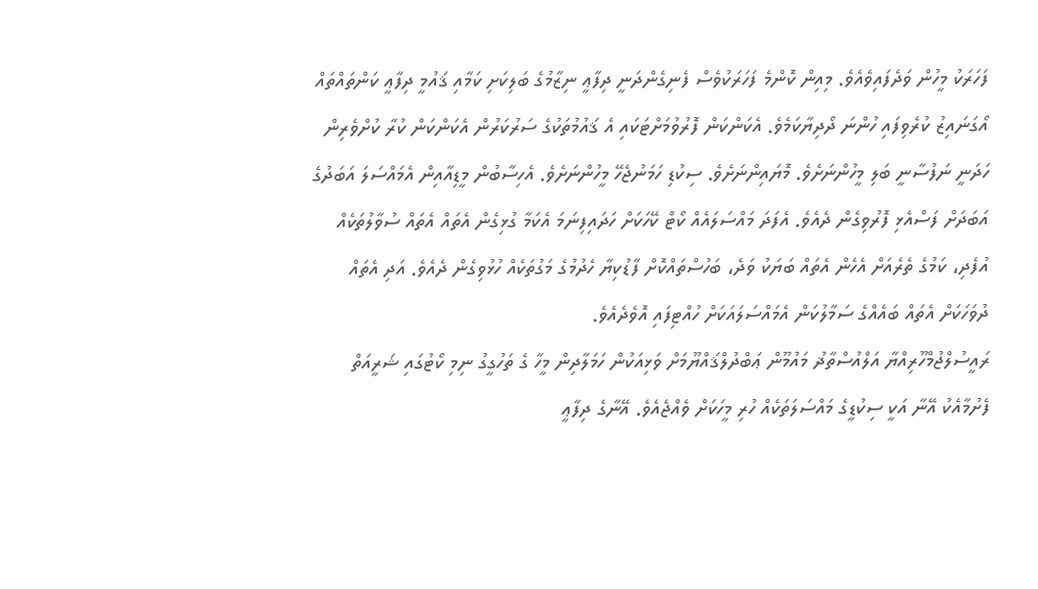ފަހަރަކު މީހުން ވަދެފައިވެއެވެ. މިއިން ކޮންމެ ފަހަރަކުވެސް ފެނިގެންދަނީ ދިފާޢީ ނިޒާމުގެ ބަލިކަށި ކަމާއި ޤައުމީ ދިފާޢީ ކަންތައްތައް އޯގަނައިޒު ކުރެވިފައި ހުންނަ ދޯދިޔާކަމެވެ. އެކަންކަން ފޮރުވުމަށްޓަކައި އެ ޤައުމުތަކުގެ ސަރުކަރުން އެކަންކަން ކުރާ ކުށްވެރިން ހަދަނީ ނަފުސާނީ ބަލި މީހުންނަށެވެ. މޮޔައިންނަށެވެ. ސިކުޑި ހަމަނުޖެހޭ މީހުންނަށެވެ. އެހިސާބުން މީޑިއާއިން އެމައްސަލަ އަބަދުގެ އަބަދަށް ފަސްއެޅި ފޮރުވިގެން ދެއެވެ. އެފަދަ މައްސަލައެއް ކޯޓް ކޭހަކަށް ހަދައިފިނަމަ އެކަމާ ގުޅިގެން އެތައް އެތައް ސުވާލުތަކެއް އުފެދި، ކަމުގެ ތެރެއަށް އެހެން އެތައް ބަޔަކު ވަދެ، ބަހުސްތައްކޮށް ފާޑުކިޔާ ހެދުމުގެ މަގުތަކެއް ހުޅުވިގެން ދެއެވެ. އަދި އެތައް ދުވަހަކަށް އެތައް ބައެއްގެ ސަމާލުކަން އެމައްސަލައަކަށް ހުއްޓިފައި އޮވެދެއެވެ.
ރައީސުލްޖުމްހޫރިއްޔާ އަލްއުސްތާޛު މައުމޫން ޢަބްދުލްޤައްޔޫމަށް ވަޅިއަކުން ހަމަލާދިން މީހާ ގެ ތަހުގީގު ނިމި ކޯޓުގައި ޝަރީއަތް ފެށުމާއެކު އޭނާ އަކީ ސިކުޑީގެ މައްސަލަތަކެއް ހުރި މީހަކަށް ވެއްޖެއެވެ. އޭނާގެ ދިފާޢީ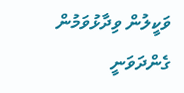ވަކީލުން ވިދާޅުވަމުން ގެންދަވަނީ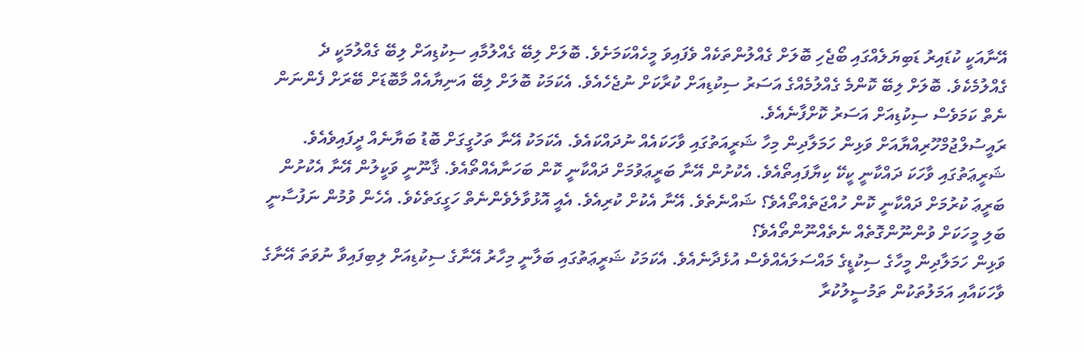އޭނާއަކީ ކުޑައިރު ޑަބިޔަލެއްގައި ބޯޖެހި ބޮލަށް ގެއްލުންތަކެއް ވެފައިވަ މީހެއްކަމަށެވެ. ބޮލަށް ލިބޭ ގެއްލުމާއި ސިކުޑިއަށް ލިބޭ ގެއްލުމަކީ ދެ ގެއްލުމެކެވެ. ބޮލަށް ލިބޭ ކޮންމެ ގެއްލުމެއްގެ އަސަރު ސިކުޑިއަށް ކުރާކަށް ނުޖެހެއެވެ. އެކަމަކު ބޮލަށް ލިބޭ އަނިޔާއެއް މާބޮޑަށް ބޭރަށް ފެންނަން ނެތް ކަމަވެސް ސިކުޑިއަށް އަސަރު ކޮށްފާނެއެވެ.
ރައީސުލްޖުމްހޫރިއްޔާއަށް ވަޅިން ހަމަލާދިން މިހާ ޝަރީއަތުގައި ވާހަކައެއް ނުދައްކައެވެ. އެކަމަކު އޭނާ ތަހުގީގަށް ބޮޑު ބަޔާނެއް ދީފައިވެއެވެ. ޝަރީޢަތުގައި ވާހަކަ ދައްކާނީ ކީކޭ ކިޔާފައިތޯއެވެ. އެކުށުން އޭނާ ބަރީޢަވުމަށް ދައްކާނީ ކޮން ބަހަނާއެއްތޯއެވެ. ޤާނޫނީ ވަކީލުން އޭނާ އެކުށުން ބަރީޢަ ކުރުމަށް ދައްކާނީ ކޮން ހުއްޖަތެއްތޯއެވެ؟ ޝައްނެތެވެ. އޭނާ އެކުށް ކުރިއެވެ. އެއީ އޮޅުވާލެވެންނެތް ހަގީގަތެކެވެ. އެހެން ވުމުން ނަފުސާނީ ބަލި މީހަކަށް ވުންނޫންގޮތެއް ނެތެއްނޫންތޯއެވެ؟
ވަޅިން ހަމަލާދިން މީހާގެ ސިކުޑީގެ މައްސަލައެއްވެސް އުޅެދާނެއެވެ. އެކަމަކު ޝަރީޢަތުގައި ބަލާނީ މިހާރު އޭނާގެ ސިކުޑިއަށް ލިބިފައިވާ ނުވަތަ އޭނާގެ ވާހަކައާއި އަމަލުތަކުން ތަމުސީލުކުރާ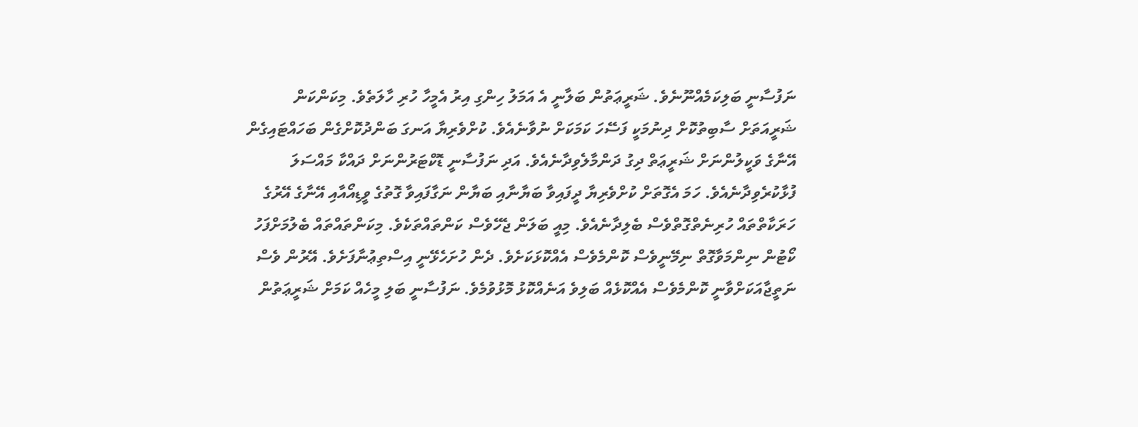ނަފުސާނީ ބަލިކަމެއްނޫނެވެ. ޝަރީޢަތުން ބަލާނީ އެ އަމަލު ހިންގި އިރު އެމީހާ ހުރި ހާލަތެވެ. މިކަންކަން ޝަރީއަތަށް ސާބިތުކޮށް ދިނުމަކީ ފަސޭހަ ކަމަކަށް ނުވާނެއެވެ. ކުށްވެރިޔާ އަނގަ ބަންދުކޮށްގެން ބަހައްޓައިގެން އޭނާގެ ވަކީލުންނަށް ޝަރީޢަތް ދިގު ދަންމާލެވިދާނެއެވެ. އަދި ނަފުސާނީ ޑޮކްޓަރުންނަށް ދައްކާ މައްސަލަ ފުޅާކުރެވިދާނެއެވެ. ހަމަ އެގޮތަށް ކުށްވެރިޔާ ދީފައިވާ ބަޔާނާއި ބަޔާން ނަގާފައިވާ ގޮތުގެ ވީޑިއޯއާއި އޭނާގެ އޭރުގެ ހަރަކާތްތައް ހުރިނެތްގޮތްވެސް ބެލިދާނެއެވެ. މިއީ ބަލަން ޖެހޭވެސް ކަންތައްތަކެވެ. މިކަންތައްތައް ބެލުމަށްފަހު ކޯޓުން ނިންމަވާގޮތް ނިމޭނީވެސް ކޮންމެވެސް އެއްކޮޅަކަށެވެ. ދެން ހުށަހެޅޭނީ އިސްތިޢުނާފަށެވެ. އޭރުން ވެސް ނަތީޖާއަކަށްވާނީ ކޮންމެވެސް އެއްކޮޅެއް ބަލިވެ އަނެއްކޮޅު މޮޅުވުމެވެ. ނަފުސާނީ ބަލި މީހެއް ކަމަށް ޝަރީޢަތުން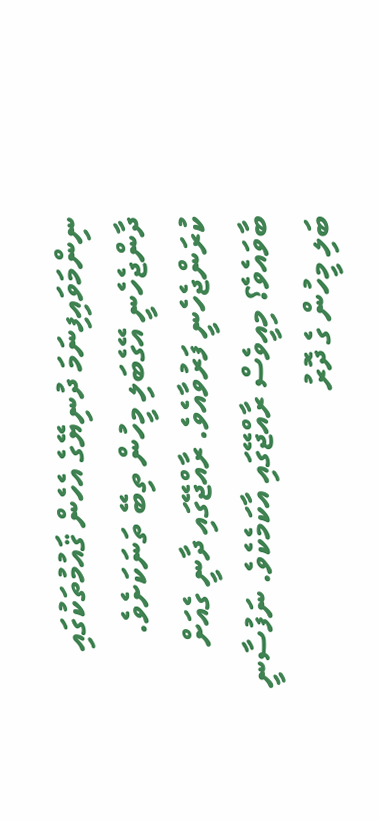ނިންމަވައިފިނަމަ ދުނިޔޭގެ އެހެން ޤައުމުތަކުގައި ދާންޖެހެނީ އޭގެބަލި މީހުން ތިބޭ ތަނަކަށެވެ. ކުރަންޖެހެނީ ފަރުވާއެވެ. ރާއްޖޭގައި ދާނީ ގެއަށް ބާވައެވެ؟ މިއީވެސް ރާއްޖޭގައި އާކަމެކެވެ. ނަފުސާނީ ބަލި މީހުން ގެ ދޮރު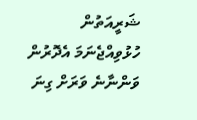ޝަރީއަތުން ހުޅުވިއްޖެނަމަ އެދޮރުން ވަންނާނެ ވަރަށް ގިނަ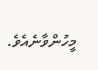މީހުންވާނެއެވެ.